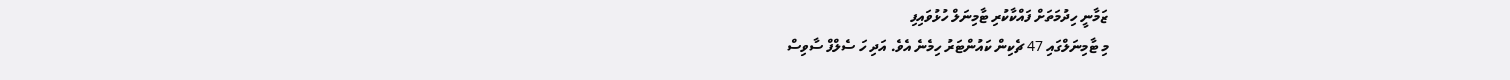ޒަމާނީ ހިދުމަތަށް ފައްކާކުރި ޓާމިނަލް ހުޅުވައިފި
މި ޓާމިނަލްގައި 47 ޗެކިން ކައުންޓަރު ހިމެނެ އެވެ. އަދި ހަ ސެލްފް ސާވިސް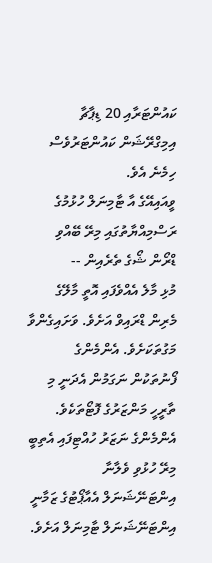ކައުންޓަރާއި 20 ޑިޕާޗާ އިމިގްރޭޝަން ކައުންޓަރުވެސް ހިމެނެ އެވެ.
ވީއައިއޭގެ އާ ޓާމިނަލް ހުޅުމުގެ ރަސްމިއްޔާތުގައި މިރޭ ބޭއްވި ޑްރޯން ޝޯގެ ތެރެއިން --
މުޅި މާލެ އެއްވެފައި އޮތީ މާލޭގެ މެރިން ޑްރައިވް އަށެވެ. ވަށައިގެންވާ މަގުތަކަށެވެ. އެންމެންގެ ފޯނުތަކުން ނަގަމުން އެދަނީ މި ތާރީހީ މަންޒަރުގެ ފޮޓޯތަކެވެ. އެންމެންގެ ނަޒަރު ހުއްޓިފައި އެތިބީ މިރޭ ހުޅުވި ވެލާނާ އިންޓަނޭޝަނަލް އެއާޕޯޓުގެ ޒަމާނީ އިންޓަނޭޝަނަލް ޓާމިނަލް އަށެވެ.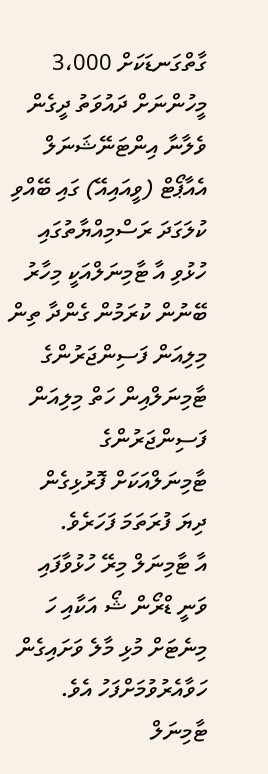ގާތްގަނޑަކަށް 3،000 މީހުންނަށް ދައުވަތު ދީގެން ވެލާނާ އިންޓަނޭޝަނަލް އެއާޕޯޓް (ވީއައިއޭ) ގައި ބޭއްވި ކުލަގަދަ ރަސްމިއްޔާތުގައި ހުޅުވި އާ ޓާމިނަލްއަކީ މިހާރު ބޭނުން ކުރަމުން ގެންދާ ތިން މިލިއަން ފަސިންޖަރުންގެ ޓާމިނަލްއިން ހަތް މިލިއަން ފަސިންޖަރުންގެ ޓާމިނަލްއަކަށް ފޮރުޅިގެން ދިޔަ ފުރަތަމަ ފަހަރެވެ.
އާ ޓާމިނަލް މިރޭ ހުޅުވާފައި ވަނީ ޑްރޯން ޝޯ އަކާއި ހަ މިނެޓަށް މުޅި މާލެ ވަށައިގެން ހަވާއެރުވުމަށްފަހު އެވެ. ޓާމިނަލް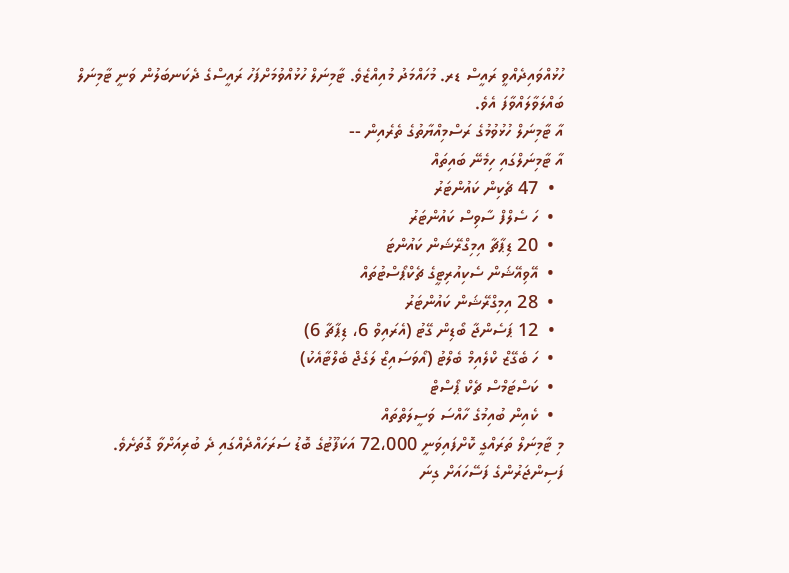ހުޅުއްވައިދެއްވީ ރައީސް ޑރ. މުހައްމަދު މުއިއްޒެވެ. ޓާމިނަލް ހުޅުއްވުމަށްފަހު ރައީސްގެ ދެކަނބަލުން ވަނީ ޓާމިނަލް ބައްލަވާލައްވާފަ އެވެ.
އާ ޓާމިނަލް ހުޅުވުމުގެ ރަސްމިއްޔާތުގެ ތެރެއިން --
އާ ޓާމިނަލްގައި ހިމެނޭ ބައިތައް
  •  47 ޗެކިން ކައުންޓަރު
  •  ހަ ސެލްފް ސާވިސް ކައުންޓަރު
  •  20 ޑިޕާޗާ އިމިގްރޭޝަން ކައުންޓަ
  •  އޭވިއޭޝަން ސެކިއުރިޓީގެ ޗެކްޕޯސްޓުތައް
  •  28 އިމިގްރޭޝަން ކައުންޓަރު
  •  12 ޕަސެންޖާ ބޯޑިން ގޭޓު (އެރައިވް 6، ޑިޕާޗާ 6)
  •  ހަ ބެގޭޒް ކްލެއިމް ބެލްޓު (އޯވަސައިޒް ލަގެޖް ބެލްޓާއެކު)
  •  ކަސްޓަމްސް ޗެކް ޕޯސްޓް
  •  ކެއިން ބުއިމުގެ ހާއްސަ ވަސީލަތްތައް
މި ޓާމިނަލް ތަރައްގީ ކޮށްފައިވަނީ 72،000 އަކަފޫޓުގެ ބޮޑު ސަރަހައްދެއްގައި ދެ ބުރިއަށްވާ ގޮތަށެވެ. ފަސިންޖަރުންގެ ފަސޭހައަށް ގިނަ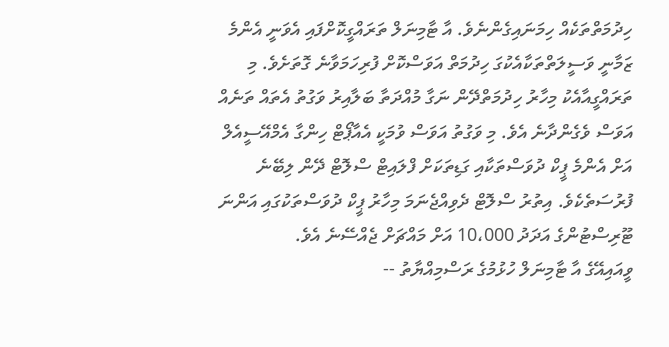ހިދުމަތްތަކެއް ހިމަނައިގެންނެވެ. އާ ޓާމިނަލް ތަރައްގީކޮށްފައި އެވަނީ އެންމެ ޒަމާނީ ވަސީލަތްތަކާއެކުގަ ހިދުމަތް އަވަސްކޮށް ފުރިހަމަވާނެ ގޮތަށެވެ. މި ތަރައްގީއާއެކު މިހާރު ހިދުމަތްދޭން ނަގާ މުއްދަތާ ބަލާއިރު ވަގުތު އެތައް ތަނެއް އަވަސް ވެގެންދާނެ އެވެ. މި ވަގުތު އަވަސް ވުމަކީ އެއާޕޯޓް ހިންގާ އެމްއޭސީއެލް އަށް އެންމެ ޕީކް ދުވަސްތަކާއި ގަޑިތަކަށް ފްލައިޓް ސްލޮޓް ދޭން ލިބޭނެ ފުރުސަތެކެވެ. އިތުރު ސްލޮޓް ދެވިއްޖެނަމަ މިހާރު ޕީކް ދުވަސްތަކުގައި އަންނަ ޓޫރިސްޓުންގެ އަދަދު 10،000 އަށް މައްޗަށް ޖެއްސޭނެ އެވެ.
ވީއައިއޭގެ އާ ޓާމިނަލް ހުޅުމުގެ ރަސްމިއްޔާތު --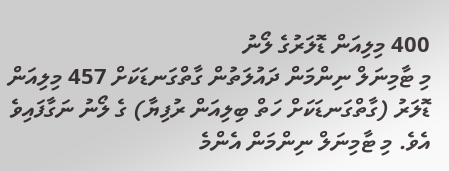400 މިލިއަން ޑޮލަރުގެ ލޯނު
މި ޓާމިނަލް ނިންމަން ދައުލަތުން ގާތްގަނޑަކަށް 457 މިލިއަން ޑޮލަރު (ގާތްގަނޑަކަށް ހަތް ބިލިއަން ރުފިޔާ) ގެ ލޯނު ނަގާފައިވެ އެވެ. މި ޓާމިނަލް ނިންމަން އެންމެ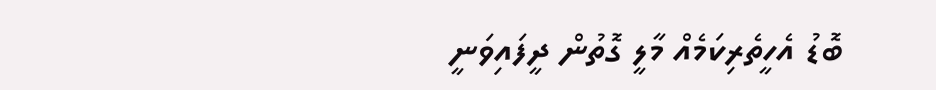ބޮޑު އެހީތެރިކަމެއް މާލީ ގޮތުން ދީފައިވަނީ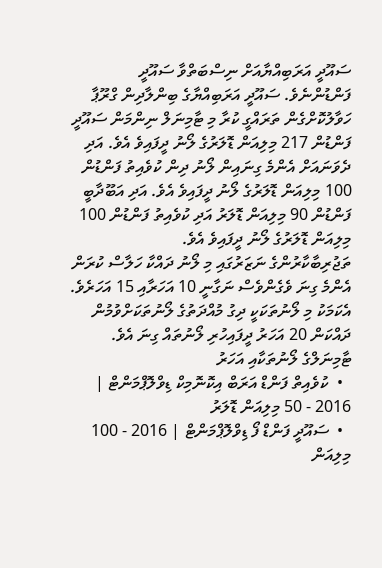ސައޫދީ އަރަބިއްޔާއަށް ނިސްބަތްވާ ސައޫދީ ފަންޑުންނެވެ. ސައޫދީ އަރަބިއްޔާގެ ބިންލާދިން ގްރޫޕާ ހަވާލުކޮށްގެން ތަރައްގީ ކުރާ މި ޓާމިނަލް ނިންމަން ސައޫދީ ފަންޑުން 217 މިލިއަން ޑޮލަރުގެ ލޯނު ދީފައިވެ އެވެ. އަދި ދެވަނައަށް އެންމެ ގިނައިން ލޯނު ދިން ކުވެއިތު ފަންޑުން 100 މިލިއަން ޑޮލަރުގެ ލޯނު ދީފައިވެ އެވެ. އަދި އަބޫދާބީ ފަންޑުން 90 މިލިއަން ޑޮލަރު އަދި ކުވެއިތު ފަންޑުން 100 މިލިއަން ޑޮލަރުގެ ލޯނު ދީފައިވެ އެވެ.
ތަޖުރިބާކާރުންގެ ނަޒަރުގައި މި ލޯނު ދައްކާ ހަލާސް ކުރަން އެންމެ ގިނަ ވެގެންވެސް ނަގާނީ 10 އަހަރާއި 15 އަހަރެވެ. އެކަމަކު މި ލޯނުތަކަކީ ދިގު މުއްދަތުގެ ލޯނުތަކަށްވުމުން ދައްކަން 20 އަހަރު ދީފައިހުރި ލޯނުތައް ގިނަ އެވެ.
ޓާމިނަލްގެ ލޯނުތަކާއި އަހަރު
  •  ކުވެއިތް ފަންޑް އަރަބް އިކޮނޮމިކް ޑިވްލޮޕްމަންޓް | 2016 - 50 މިލިއަން ޑޮލަރު
  •  ސައޫދީ ފަންޑް ފޯ ޑިވްލޮޕްމަންޓް | 2016 - 100 މިލިއަން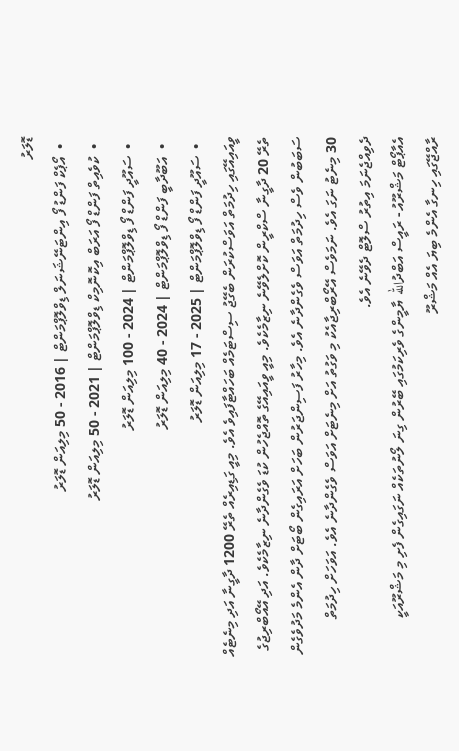ޑޮލަރު
  •  އޯޕެކް ފަންޑު ފޯ އިންޓަނޭޝަނަލް ޑިވްލޮޕްމަންޓް | 2016 - 50 މިލިއަން ޑޮލަރު
  •  ކުވެއިތް ފަންޑް ފޯ އަރަބް އިކޮނޮމިކް ޑިވްލޮޕްމަންޓް | 2021 - 50 މިލިއަން ޑޮލަރު
  •  ސައޫދީ ފަންޑް ފޯ ޑިވްލޮޕްމަންޓް | 2024 - 100 މިލިއަން ޑޮލަރު
  •  އަބޫދާބީ ފަންޑް ފޯ ޑިވްލޮޕްމަންޓް | 2024 - 40 މިލިއަން ޑޮލަރު
  •  ސައޫދީ ފަންޑް ފޯ ޑިވްލޮޕްމަންޓް | 2025 - 17 މިލިއަން ޑޮލަރު
ވީއައިއޭގައި ހިދުމަތް އަވަސްކުރަން ބެގޭޖު ސިސްޓަމެއް ބަހައްޓާފައިވެ އެވެ. މިއީ ގަޑިއިރެއް ތެރޭ 1200 ދާގީނާ އަދި މިނެޓެއް ތެރޭ 20 ދާގީނާ ސްކްރީން ކޮށްލެވޭނެ ނިޒާމެކެވެ. މިއީ ވީއައިއޭގެ ތޮއްޖެހުން ކުޑަ ވެގެންދާނެ ނިޒާމެކެވެ. އަދި އޭއޯބްރިޖުގެ ސަބަބުން ވެސް ހިދުމަތް އަވަސް ވެގެންދާނެ އެވެ. މިހާރު ފަސިންޖަރުން ބަހަށް އަރައިގެން ބޯޓަށް ދާން އެންމެ މަދުވެގެން 30 މިނެޓު ނަގަ އެވެ. ނަމަވެސް އޭރޯބްރިޖާއެކު މި ވަގުތު އަށް މިނެޓަށް އަވަސް ވެގެންދާނެ އެވެ. އަވަހަށް ހިދުމަތް ދެވިއްޖެނަމަ އިތުރު ސްލޮޓް ދެވޭނެ އެވެ.
އެއާޕޯޓް މަޝްރޫއު - ރައީސް އަބްދުالله ޔާމީންގެ ވެރިކަމުގައި ބޭރުން ގިނަ ލޯނުތަކެއް ނަގައިގެން ފެށި މި މަޝްރޫއަކީ ރާއްޖޭގައި ހިނގާ އެންމެ ބިޔަ އެއް މަޝްރޫ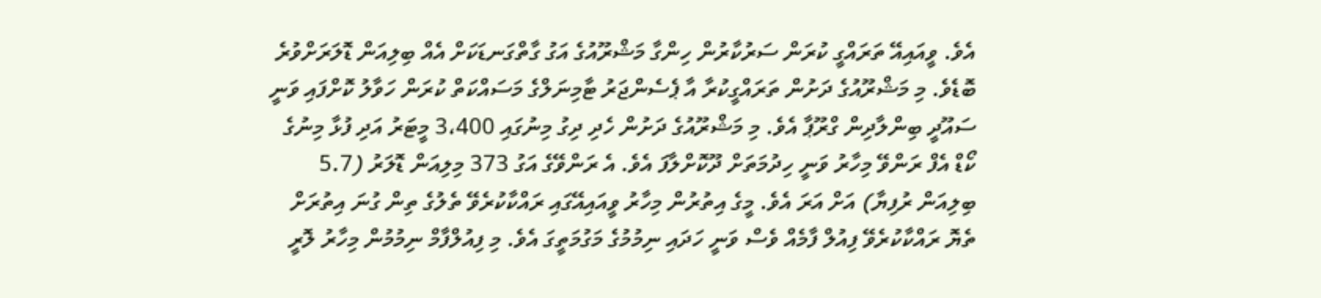އެވެ. ވީއައިއޭ ތަރައްގީ ކުރަން ސަރުކާރުން ހިންގާ މަޝްރޫއުގެ އަގު ގާތްގަނޑަކަށް އެއް ބިލިއަން ޑޮލަރަށްވުރެ ބޮޑެވެ. މި މަޝްރޫއުގެ ދަށުން ތަރައްގީކުރާ އާ ޕެސެންޖަރު ޓާމިނަލްގެ މަސައްކަތް ކުރަން ހަވާލު ކޮށްފައި ވަނީ ސައޫދީ ބިންލާދިން ގްރޫޕާ އެވެ. މި މަޝްރޫއުގެ ދަށުން ހެދި ދިގު މިނުގައި 3،400 މީޓަރު އަދި ފުޅާ މިނުގެ ކޯޑް އެފް ރަންވޭ މިހާރު ވަނީ ހިދުމަތަށް ދޫކޮށްލާފަ އެވެ. އެ ރަންވޭގެ އަގު 373 މިލިއަން ޑޮލަރު (5.7 ބިލިއަން ރުފިޔާ) އަށް އަރަ އެވެ. މީގެ އިތުރުން މިހާރު ވީއައިއޭގައި ރައްކާކުރެވޭ ތެލުގެ ތިން ގުނަ އިތުރަށް ތެޔޮ ރައްކާކުރެވޭ ފިއުލް ފާމެއް ވެސް ވަނީ ހަދައި ނިމުމުގެ މަގުމަތީގަ އެވެ. މި ފިއުލްފާމް ނިމުމުން މިހާރު ލޮރީ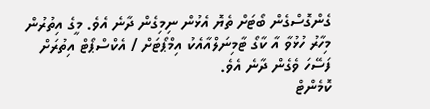ގެންގޮސްގެން ބޯޓަށް ތެޔޮ އެޅުން ނިމިގެން ދާނެ އެވެ. މީގެ އިތުރުން މިހާރު ހުޅުވާ އާ ކާގޯ ޓާމިނަލްއާއެކު އިމްޕޯޓަށް / އެކްސްޕޯޓް އިތުރަށް ފަސޭހަ ވެގެން ދާނެ އެވެ.
ކޮމެންޓް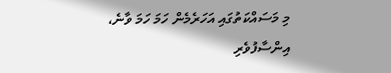މި މަސައްކަތުގައި އަހަރެމެން ހަމަ ހަމަ ވާނެ، އިންސާފުވެރި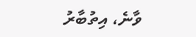ވާނެ، އިތުބާރު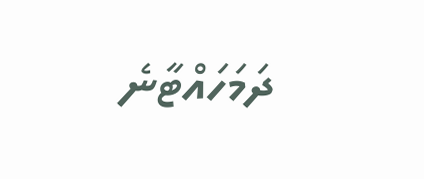ދަމަހައްޓާނެ